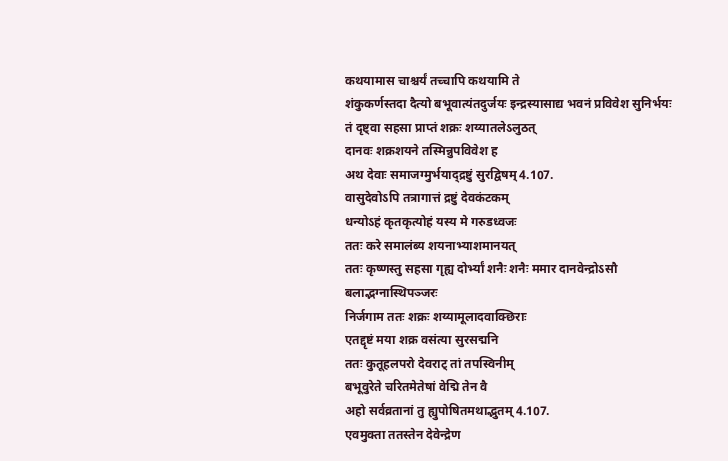कथयामास चाश्चर्यं तच्चापि कथयामि ते
शंकुकर्णस्तदा दैत्यो बभूवात्यंतदुर्जयः इन्द्रस्यासाद्य भवनं प्रविवेश सुनिर्भयः
तं दृष्ट्वा सहसा प्राप्तं शक्रः शय्यातलेऽलुठत्
दानवः शक्रशयने तस्मिन्नुपविवेश ह
अथ देवाः समाजग्मुर्भयाद्द्रष्टुं सुरद्विषम् 4.107.
वासुदेवोऽपि तत्रागात्तं द्रष्टुं देवकंटकम्
धन्योऽहं कृतकृत्योहं यस्य मे गरुडध्वजः
ततः करे समालंब्य शयनाभ्याशमानयत्
ततः कृष्णस्तु सहसा गृह्य दोर्भ्यां शनैः शनैः ममार दानवेन्द्रोऽसौ बलाद्भग्नास्थिपञ्जरः
निर्जगाम ततः शक्रः शय्यामूलादवाक्छिराः
एतद्दृष्टं मया शक्र वसंत्या सुरसद्मनि
ततः कुतूहलपरो देवराट् तां तपस्विनीम्
बभूवुरेते चरितमेतेषां वेद्मि तेन वै
अहो सर्वव्रतानां तु ह्युपोषितमथाद्भुतम् 4.107.
एवमुक्ता ततस्तेन देवेन्द्रेण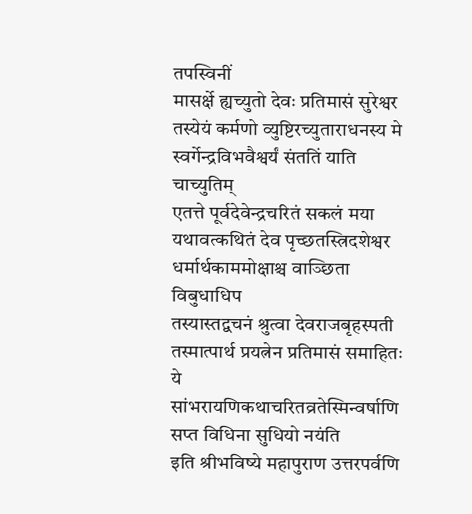तपस्विनीं
मासर्क्षे ह्यच्युतो देवः प्रतिमासं सुरेश्वर
तस्येयं कर्मणो व्युष्टिरच्युताराधनस्य मे
स्वर्गेन्द्रविभवैश्वर्यं संततिं याति चाच्युतिम्
एतत्ते पूर्वदेवेन्द्रचरितं सकलं मया यथावत्कथितं देव पृच्छतस्त्रिदशेश्वर
धर्मार्थकाममोक्षाश्च वाञ्छिता विबुधाधिप
तस्यास्तद्वचनं श्रुत्वा देवराजबृहस्पती
तस्मात्पार्थ प्रयत्नेन प्रतिमासं समाहितः
ये सांभरायणिकथाचरितव्रतेस्मिन्वर्षाणि सप्त विधिना सुधियो नयंति
इति श्रीभविष्ये महापुराण उत्तरपर्वणि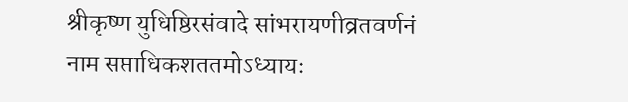श्रीकृष्ण युधिष्ठिरसंवादे सांभरायणीव्रतवर्णनं नाम सप्ताधिकशततमोऽध्यायः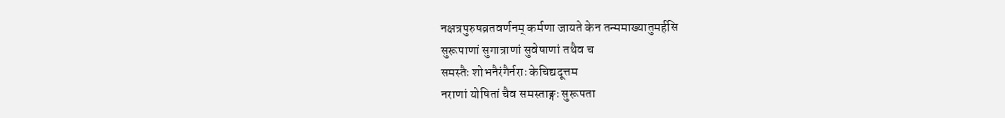नक्षत्रपुरुषव्रतवर्णनम् कर्मणा जायते केन तन्ममाख्यातुमर्हसि
सुरूपाणां सुगात्राणां सुवेषाणां तथैव च
समस्तैः शोभनैरंगैर्नराः केचिद्यदूत्तम
नराणां योषितां चैव समस्ताङ्गः सुरूपता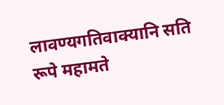लावण्यगतिवाक्यानि सति रूपे महामते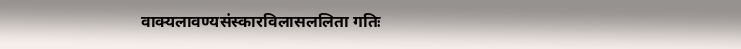वाक्यलावण्यसंस्कारविलासललिता गतिः